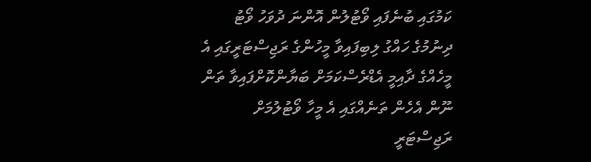ކަމުގައި ބުނެފައި ވޯޓުލުން އޮންނަ ދުވަހު ވޯޓު ދިނުމުގެ ހައްގު ލިބިފައިވާ މީހުންގެ ރަޖިސްޓަރީގައި އެ މީހެއްގެ ދާއިމީ އެޑްރެސްކަމަށް ބަޔާންކޮށްފައިވާ ތަން ނޫން އެހެން ތަނެއްގައި އެ މީހާ ވޯޓުލުމަށް ރަޖިސްޓަރީ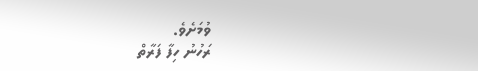ވުމަށެވެ.
ރަހުނު ހިފާ ފަރާތް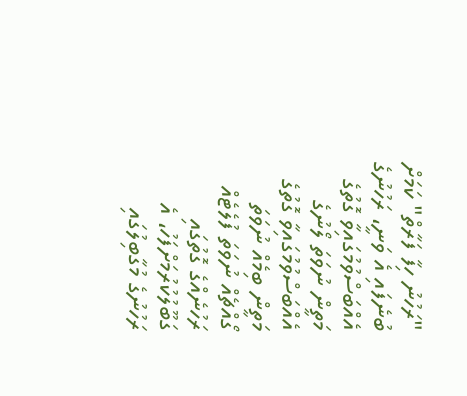"ރަހުނު ހިފާ ފަރާތް" ކަމަށް ބުނެފައި އެ ވަނީ، ރަހުނުގެ އެއްބަސްވުމުގައިވާ ގޮތުގެ މަތީން ނުވަތަ ލޯނުގެ އެއްބަސްވުމުގައިވާ ގޮތުގެ މަތީން ބިމެއް ނުވަތަ ގޯއްޗެއް ނުވަތަ ފުލެޓެއް ރަހުނެއްގެ ގޮތުގައި ގަބޫލުކުރުމަށްފަހު، އެ ރަހުނުގެ މުގާބިލުގައި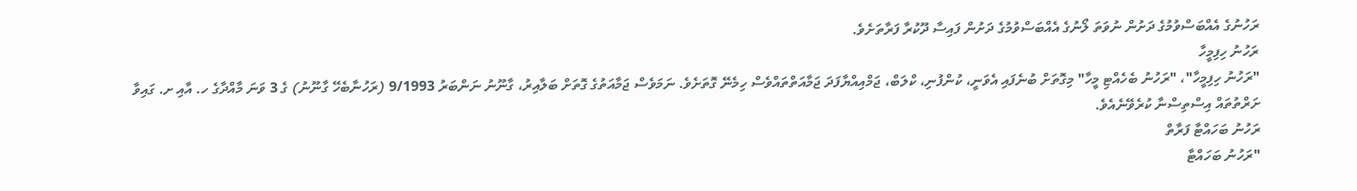ރަހުނުގެ އެއްބަސްވުމުގެ ދަށުން ނުވަތަ ލޯނުގެ އެއްބަސްވުމުގެ ދަށުން ފައިސާ ދޫކުރާ ފަރާތަށެވެ.
ރަހުނު ހިފިމީހާ
"ރަހުނު ހިފިމީހާ"، "ރަހުނު ބެހެއްޓި މީހާ" މިގޮތަށް ބުނެފައި އެވަނީ، ކުންފުނި، ކްލަބް، ޖަމްއިއްޔާފަދަ ޖަމާއަތްތައްވެސް ހިމެނޭ ގޮތަށެވެ. ނަމަވެސް ޖަމާއަތުގެ ގޮތަށް ބަލާއިރު، ގާނޫނު ނަންބަރު 9/1993 (ރަހުނާބެހޭ ގާނޫނު) ގެ 3 ވަނަ މާއްދާގެ ހ. އާއި ށ. ގައިވާ ށަރްތުތައް އިސްތިސްނާ ކުރެވޭނެއެވެ.
ރަހުނު ބަހައްޓާ ފަރާތް
"ރަހުނު ބަހައްޓާ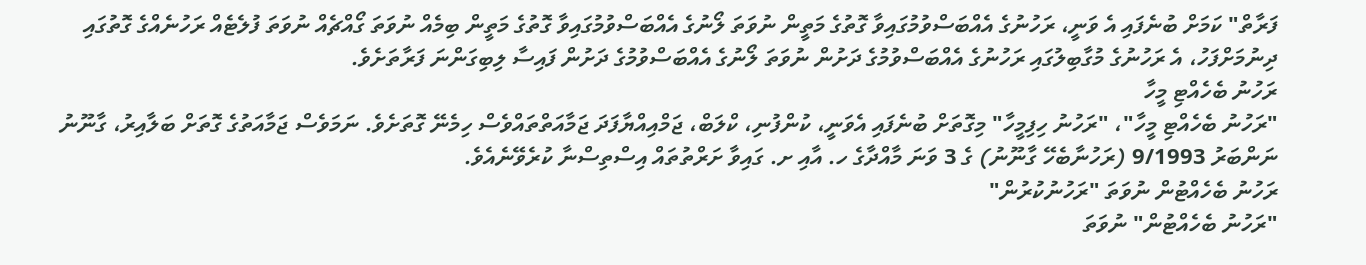ފަރާތް" ކަމަށް ބުނެފައި އެ ވަނީ، ރަހުނުގެ އެއްބަސްވުމުގައިވާ ގޮތުގެ މަތީން ނުވަތަ ލޯނުގެ އެއްބަސްވުމުގައިވާ ގޮތުގެ މަތީން ބިމެއް ނުވަތަ ގޯއްޗެއް ނުވަތަ ފުލެޓެއް ރަހުނެއްގެ ގޮތުގައި ދިނުމަށްފަހު، އެ ރަހުނުގެ މުގާބިލުގައި ރަހުނުގެ އެއްބަސްވުމުގެ ދަށުން ނުވަތަ ލޯނުގެ އެއްބަސްވުމުގެ ދަށުން ފައިސާ ލިބިގަންނަ ފަރާތަށެވެ.
ރަހުނު ބެހެއްޓި މީހާ
"ރަހުނު ބެހެއްޓި މީހާ"، "ރަހުނު ހިފިމީހާ" މިގޮތަށް ބުނެފައި އެވަނީ، ކުންފުނި، ކްލަބް، ޖަމްއިއްޔާފަދަ ޖަމާއަތްތައްވެސް ހިމެނޭ ގޮތަށެވެ. ނަމަވެސް ޖަމާއަތުގެ ގޮތަށް ބަލާއިރު، ގާނޫނު ނަންބަރު 9/1993 (ރަހުނާބެހޭ ގާނޫނު) ގެ 3 ވަނަ މާއްދާގެ ހ. އާއި ށ. ގައިވާ ށަރްތުތައް އިސްތިސްނާ ކުރެވޭނެއެވެ.
ރަހުނު ބެހެއްޓުން ނުވަތަ "ރަހުނުކުރުން"
"ރަހުނު ބެހެއްޓުން" ނުވަތަ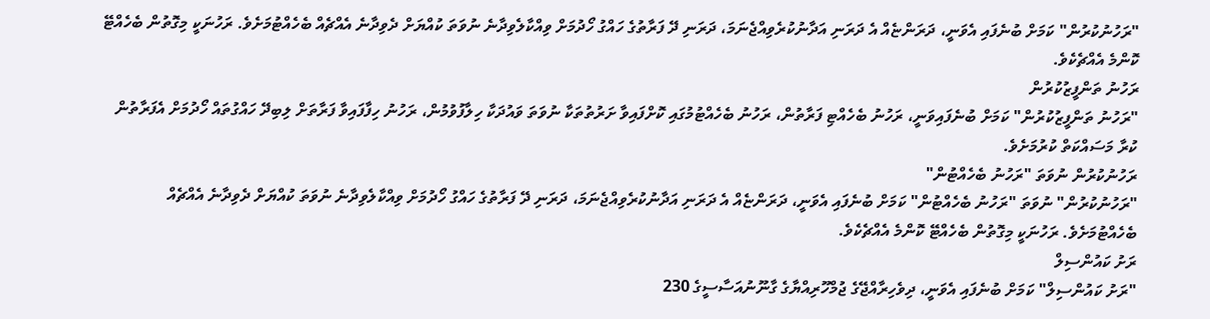"ރަހުނުކުރުން" ކަމަށް ބުނެފައި އެވަނީ، ދަރަންޏެއް އެ ދަރަނި އަދާނުކުރެވިއްޖެނަމަ، ދަރަނި ދޭ ފަރާތުގެ ހައްގު ހޯދުމަށް ވިއްކާލެވިދާނެ ނުވަތަ ކުއްޔަށް ދެވިދާނެ އެއްޗެއް ބެހެއްޓުމަށެވެ. ރަހުނަކީ މިގޮތުން ބެހެއްޓޭ ކޮންމެ އެއްޗެކެވެ.
ރަހުނު ތަންފީޒުކުރުން
"ރަހުނު ތަންފީޒުކުރުން" ކަމަށް ބުނެފައިވަނީ، ރަހުނު ބެހެއްޓި ފަރާތުން، ރަހުނު ބެހެއްޓުމުގައި ކޮށްފައިވާ ށަރުތުތަކާ ނުވަތަ ވައުދަކާ ހިލާފުވުމުން، ރަހުނު ހިފާފައިވާ ފަރާތަށް ލިބިދޭ ހައްގުތައް ހޯދުމަށް އެފަރާތުން ކުރާ މަސައްކަތް ކުރުމަށެވެ.
ރަހުނުކުރުން ނުވަތަ "ރަހުނު ބެހެއްޓުން"
"ރަހުނުކުރުން" ނުވަތަ "ރަހުނު ބެހެއްޓުން" ކަމަށް ބުނެފައި އެވަނީ، ދަރަންޏެއް އެ ދަރަނި އަދާނުކުރެވިއްޖެނަމަ، ދަރަނި ދޭ ފަރާތުގެ ހައްގު ހޯދުމަށް ވިއްކާލެވިދާނެ ނުވަތަ ކުއްޔަށް ދެވިދާނެ އެއްޗެއް ބެހެއްޓުމަށެވެ. ރަހުނަކީ މިގޮތުން ބެހެއްޓޭ ކޮންމެ އެއްޗެކެވެ.
ރަށު ކައުންސިލް
"ރަށު ކައުންސިލް" ކަމަށް ބުނެފައި އެވަނީ، ދިވެހިރާއްޖޭގެ ޖުމްހޫރިއްޔާގެ ގާނޫނުއަސާސީގެ 230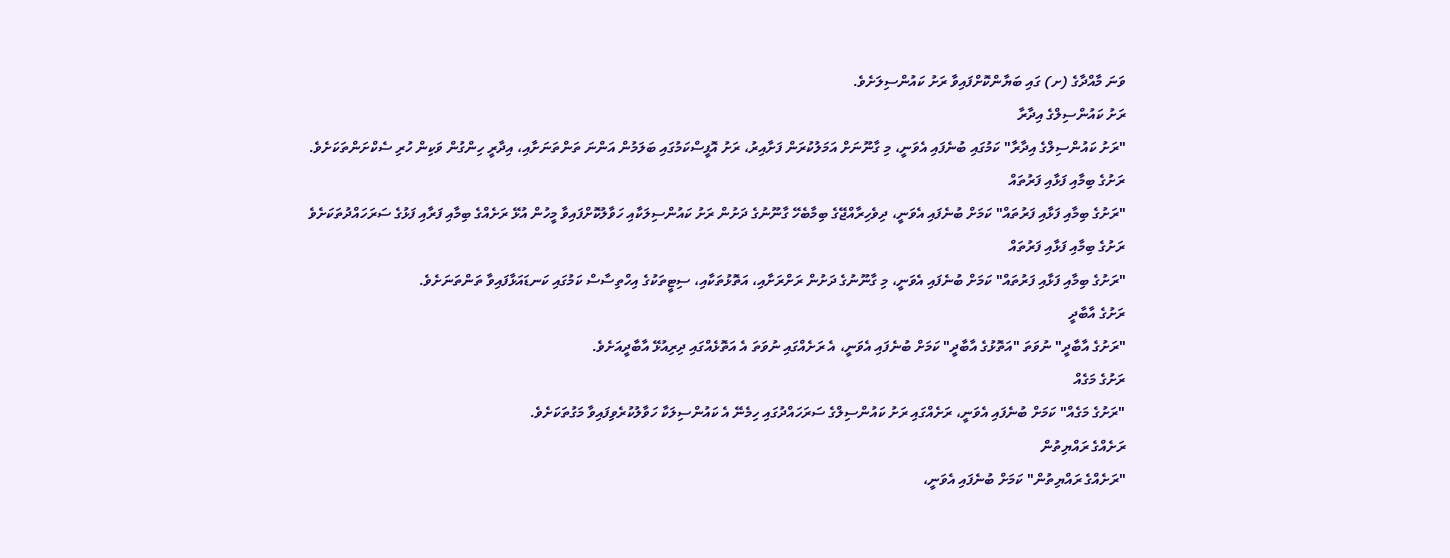ވަނަ މާއްދާގެ (ށ) ގައި ބަޔާންކޮށްފައިވާ ރަށު ކައުންސިލަށެވެ.
ރަށު ކައުންސިލްގެ އިދާރާ
"ރަށު ކައުންސިލްގެ އިދާރާ" ކަމުގައި ބުނެފައި އެވަނީ، މި ގާނޫނަށް އަމަލުކުރަން ފަށާއިރު، ރަށު އޮފީސްކަމުގައި ބަލަމުން އަންނަ ތަންތަނަށާއި، އިދާރީ ހިންގުން ވަކިން ހުރި ސެކްށަންތަކަށެވެ.
ރަށުގެ ބިމާއި ފަޅާއި ފަރުތައް
"ރަށުގެ ބިމާއި ފަޅާއި ފަރުތައް" ކަމަށް ބުނެފައި އެވަނީ، ދިވެހިރާއްޖޭގެ ބިމާބެހޭ ގާނޫނުގެ ދަށުން ރަށު ކައުންސިލަކާއި ހަވާލުކޮށްފައިވާ މީހުން އުޅޭ ރަށެއްގެ ބިމާއި ފަރާއި ފަޅުގެ ސަރަހައްދުތަކަށެވެ
ރަށުގެ ބިމާއި ފަޅާއި ފަރުތައް
"ރަށުގެ ބިމާއި ފަޅާއި ފަރުތައް" ކަމަށް ބުނެފައި އެވަނީ، މި ގާނޫނުގެ ދަށުން ރަށްރަށާއި، އަތޮޅުތަކާއި، ސިޓީތަކުގެ އިހްތިސާސް ކަމުގައި ކަނޑައަޅާފައިވާ ތަންތަނަށެވެ.
ރަށުގެ އާބާދީ
"ރަށުގެ އާބާދީ" ނުވަތަ "އަތޮޅުގެ އާބާދީ" ކަމަށް ބުނެފައި އެވަނީ، އެ ރަށެއްގައި ނުވަތަ އެ އަތޮޅެއްގައި ދިރިއުޅޭ އާބާދީއަށެވެ.
ރަށުގެ މަގެއް
"ރަށުގެ މަގެއް" ކަމަށް ބުނެފައި އެވަނީ، ރަށެއްގައި ރަށު ކައުންސިލްގެ ސަރަހައްދުގައި ހިމެނޭ އެ ކައުންސިލަކާ ހަވާލުކުރެވިފައިވާ މަގުތަކަށެވެ.
ރަށެއްގެ ރައްޔިތުން
"ރަށެއްގެ ރައްޔިތުން" ކަމަށް ބުނެފައި އެވަނީ،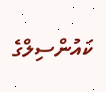ކައުންސިލްގެ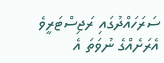ސަރަހައްދުގައި ރަޖިސްޓަރީވެ އެރަށެއްގެ ނުވަތަ އެ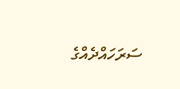ސަރަހައްދެއްގެ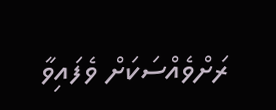ރަށްވެއްސަކަށް ވެފައިވާ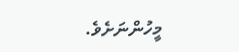މީހުންނަށެވެ.